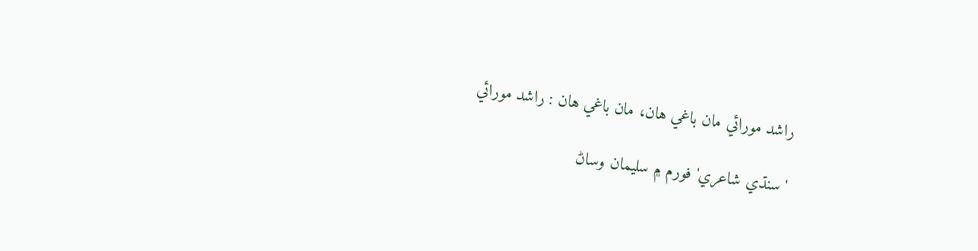راشد مورائي مان باغي هان، مان باغي هان : راشد مورائي

'سنڌي شاعري' فورم ۾ سليمان وساڻ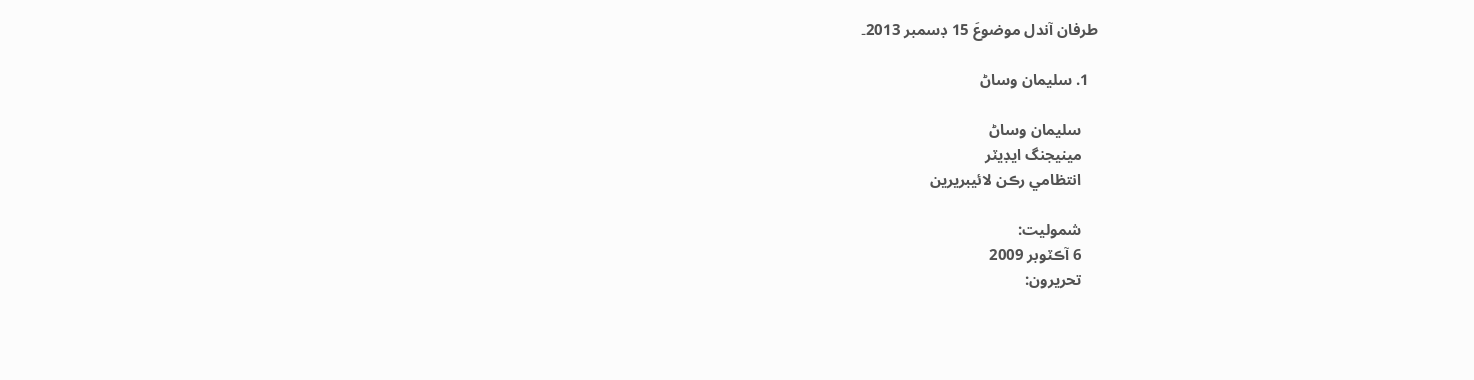طرفان آندل موضوعَ 15 ڊسمبر 2013۔

  1. سليمان وساڻ

    سليمان وساڻ
    مينيجنگ ايڊيٽر
    انتظامي رڪن لائيبريرين

    شموليت:
    6 آڪٽوبر 2009
    تحريرون: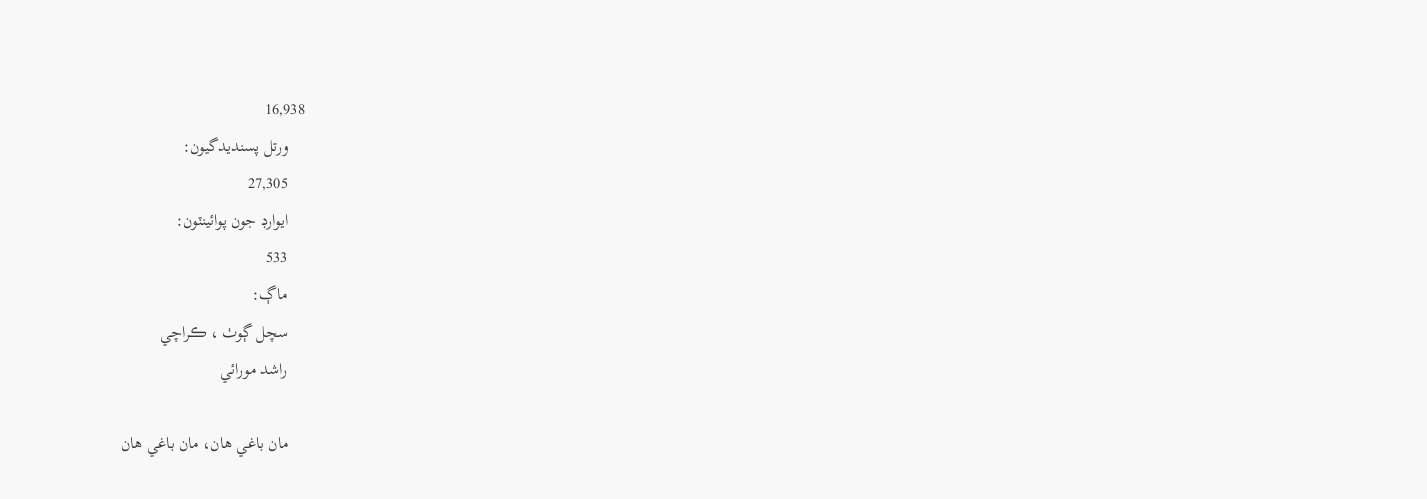16,938
    ورتل پسنديدگيون:
    27,305
    ايوارڊ جون پوائينٽون:
    533
    ماڳ:
    سچل ڳوٺ ، ڪراچي
    راشد مورائي

    مان باغي هان، مان باغي هان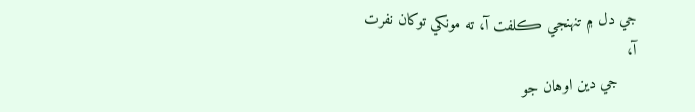جي دل ۾ تنهنجي ڪلفت آ، ته مونکي توکان نفرت آ،
    جي دين اوهان جو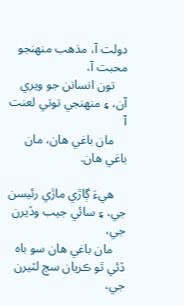دولت آ، مذهب منهنجو محبت آ،
    تون انسانن جو ويري آن، ۽ منهنجي توتي لعنت آ
    مان باغي هان، مان باغي هان.

    هيءَ ڳاڙي ماڙي رئيسن جي، ۽ سائي جيب وڏيرن جي،
    مان باغي هان سو باه ڏئي ٿو ڪريان سڄ لٽيرن جي،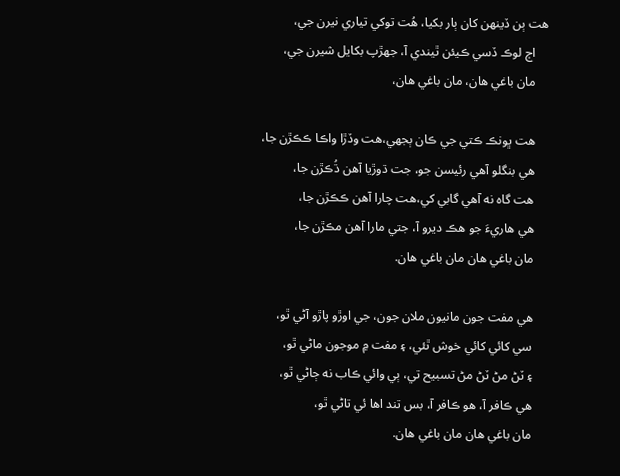هت ٻن ڏينهن کان ٻار بکيا، هُت توکي تياري نيرن جي،
    اڄ لوڪ ڏسي ڪيئن ٿيندي آ، جهڙپ بکايل شيرن جي،
    مان باغي هان، مان باغي هان،

    هت ڀونڪ ڪتي جي ڪان ٻجهي،هت وڏڙا واڪا ڪڪڙن جا،
    هي بنگلو آهي رئيسن جو، جت ڌوڙيا آهن ڌُڪڙن جا،
    هت گاه نه آهي گابي کي،هت چارا آهن ڪڪڙن جا،
    هي هاريءَ جو هڪ ديرو آ، جتي مارا آهن مڪڙن جا،
    مان باغي هان مان باغي هان.

    هي مفت جون مانيون ملان جون، جي اوڙو پاڙو آڻي ٿو،
    سي کائي کائي خوش ٿئي، ۽ مفت ۾ موجون ماڻي ٿو،
    ۽ ٽڻ مڻ ٽڻ مڻ تسبيح تي، ٻي وائي ڪاب نه ڄاڻي ٿو،
    هي ڪافر آ، هو ڪافر آ، بس تند اها ئي تاڻي ٿو،
    مان باغي هان مان باغي هان.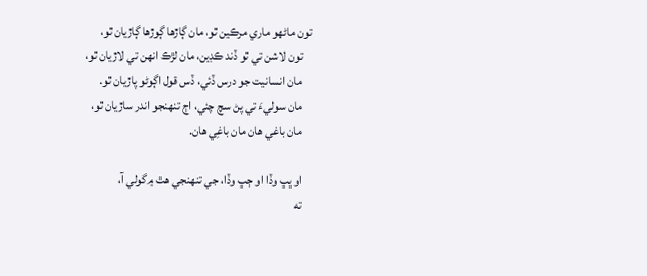تون ماڻهو ماري مرڪين ٿو، مان ڳاڙها ڳوڙها ڳاڙيان ٿو،
    تون لاشن تي ٿو ڏند ڪڊين، مان لڙڪ انهن تي لاڙيان ٿو،
    مان انسانيت جو درس ڏئي، ڏس قول اڳوڻو پاڙيان ٿو.
    مان سوليءَ تي پڻ سچ چئي، اڄ تنهنجو اندر ساڙيان ٿو،
    مان باغي هان مان باغِي هان.

    او ڀڀ وڏا او ڄڀ وڏا، جي تنهنجي هٿ ۾گولي آ،
    ته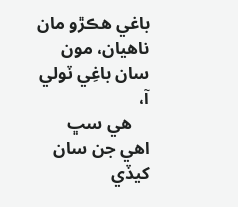باغي هڪڙو مان ناهيان، مون سان باغِي ٽولي آ،
    هي سڀ اهي جن سان کيڏي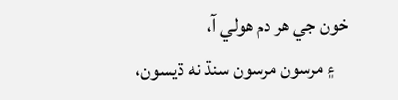خون جي هر دم هولي آ،
    ۽ مرسون مرسون سنڌ نه ڌيسون،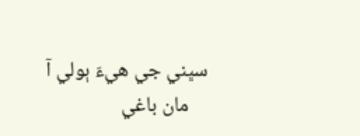سڀني جي هيءَ ٻولي آ
    مان باغي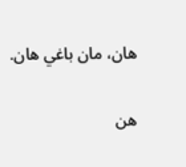هان، مان باغي هان.


هن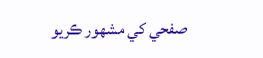صفحي کي مشهور ڪريو